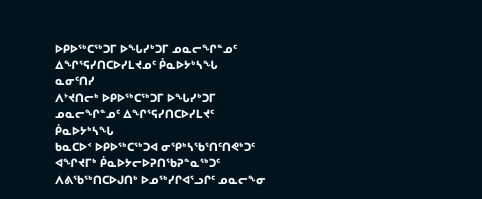ᐅᑭᐅᖅᑕᖅᑐᒥ ᐅᖓᓯᒃᑐᒥ ᓄᓇᓕᖏᓐᓄᑦ ᐃᖏᕐᕋᓯᑎᑕᐅᓯᒪᔪᓄᑦ ᑮᓇᐅᔭᒃᓴᖓ
ᓇᓂᑦᑎᓯ
ᐱᔾᔪᑎᓕᒃ ᐅᑭᐅᖅᑕᖅᑐᒥ ᐅᖓᓯᒃᑐᒥ ᓄᓇᓕᖏᓐᓄᑦ ᐃᖏᕐᕋᓯᑎᑕᐅᓯᒪᔪᑦ ᑮᓇᐅᔭᒃᓴᖓ
ᑲᓇᑕᐅᑉ ᐅᑭᐅᖅᑕᖅᑐᐊ ᓂᕿᒃᓴᖃᕐᑎᑦᑎᕙᒃᑐᑦ ᐊᖏᔪᒥᒃ ᑮᓇᐅᔭᓕᐅᕈᑎᖃᕈᓐᓇᖅᑐᑦ ᐱᕕᖃᖅᑎᑕᐅᒍᑎᒃ ᐅᓄᖅᓯᒋᐊᕐᓗᒋᑦ ᓄᓇᓕᖕᓂ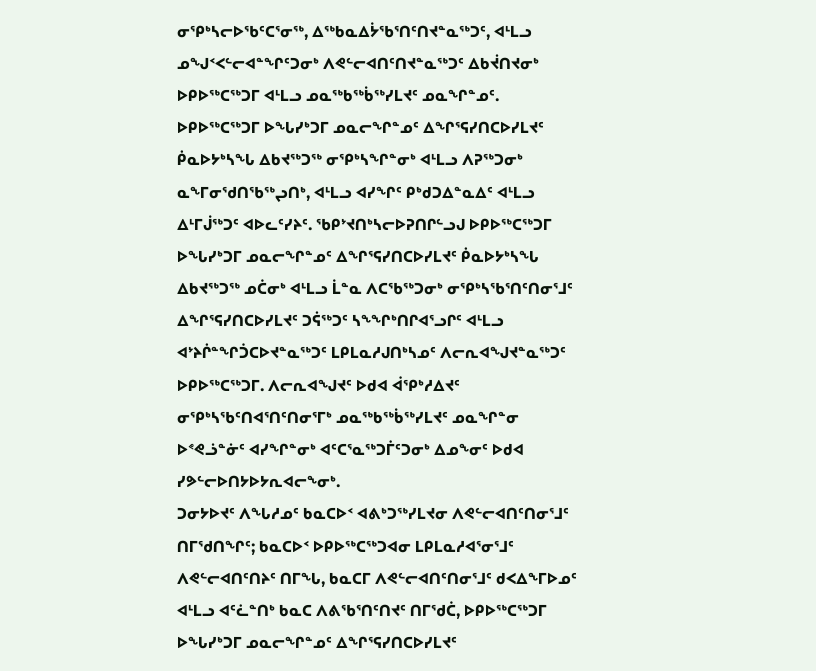ᓂᕿᒃᓴᓕᐅᖃᑦᑕᕐᓂᖅ, ᐃᖅᑲᓇᐃᔮᖃᕐᑎᑦᑎᔪᓐᓇᖅᑐᑦ, ᐊᒻᒪᓗ ᓄᖑᑉᐸᓪᓕᐊᓐᖏᑦᑐᓂᒃ ᐱᕙᓪᓕᐊᑎᑦᑎᔪᓐᓇᖅᑐᑦ ᐃᑲᔫᑎᔪᓂᒃ ᐅᑭᐅᖅᑕᖅᑐᒥ ᐊᒻᒪᓗ ᓄᓇᖅᑲᖅᑳᖅᓯᒪᔪᑦ ᓄᓇᖏᓐᓄᑦ.
ᐅᑭᐅᖅᑕᖅᑐᒥ ᐅᖓᓯᒃᑐᒥ ᓄᓇᓕᖏᓐᓄᑦ ᐃᖏᕐᕋᓯᑎᑕᐅᓯᒪᔪᑦ ᑮᓇᐅᔭᒃᓴᖓ ᐃᑲᔪᖅᑐᖅ ᓂᕿᒃᓴᖏᓐᓂᒃ ᐊᒻᒪᓗ ᐱᕈᖅᑐᓂᒃ ᓇᖕᒥᓂᖁᑎᖃᖅᖢᑎᒃ, ᐊᒻᒪᓗ ᐊᓯᖏᑦ ᑭᒃᑯᑐᐃᓐᓇᐃᑦ ᐊᒻᒪᓗ ᐃᒻᒥᒎᖅᑐᑦ ᐊᐅᓚᑦᓯᔨᑦ. ᖃᑭᔾᔪᑎᒃᓴᓕᐅᕈᑎᒋᓪᓗᒍ ᐅᑭᐅᖅᑕᖅᑐᒥ ᐅᖓᓯᒃᑐᒥ ᓄᓇᓕᖏᓐᓄᑦ ᐃᖏᕐᕋᓯᑎᑕᐅᓯᒪᔪᑦ ᑮᓇᐅᔭᒃᓴᖓ ᐃᑲᔪᖅᑐᖅ ᓄᑖᓂᒃ ᐊᒻᒪᓗ ᒫᓐᓇ ᐱᑕᖃᖅᑐᓂᒃ ᓂᕿᒃᓴᖃᕐᑎᑦᑎᓂᕐᒧᑦ ᐃᖏᕐᕋᓯᑎᑕᐅᓯᒪᔪᑦ ᑐᕌᖅᑐᑦ ᓴᖕᖏᒃᑎᒋᐊᕐᓗᒋᑦ ᐊᒻᒪᓗ ᐊᔾᔨᒌᓐᖏᑑᑕᐅᔪᓐᓇᖅᑐᑦ ᒪᑭᒪᓇᓱᒍᑎᒃᓴᓄᑦ ᐱᓕᕆᐊᖑᔪᓐᓇᖅᑐᑦ ᐅᑭᐅᖅᑕᖅᑐᒥ. ᐱᓕᕆᐊᖑᔪᑦ ᐅᑯᐊ ᐋᕿᒃᓱᐃᔪᑦ ᓂᕿᒃᓴᖃᑦᑎᐊᕐᑎᑦᑎᓂᕐᒥᒃ ᓄᓇᖅᑲᖅᑳᖅᓯᒪᔪᑦ ᓄᓇᖏᓐᓂ ᐅᕝᕙᓘᓐᓃᑦ ᐊᓯᖏᓐᓂᒃ ᐊᑦᑕᕐᓇᖅᑐᒦᑦᑐᓂᒃ ᐃᓄᖕᓂᑦ ᐅᑯᐊ ᓯᕗᓪᓕᐅᑎᔭᐅᔭᕆᐊᓕᖕᓂᒃ.
ᑐᓂᔭᐅᔪᑦ ᐱᖓᓱᓄᑦ ᑲᓇᑕᐅᑉ ᐊᕕᒃᑐᖅᓯᒪᔪᓂ ᐱᕙᓪᓕᐊᑎᑦᑎᓂᕐᒧᑦ ᑎᒥᖁᑎᖏᑦ; ᑲᓇᑕᐅᑉ ᐅᑭᐅᖅᑕᖅᑐᐊᓂ ᒪᑭᒪᓇᓱᐊᕐᓂᕐᒧᑦ ᐱᕙᓪᓕᐊᑎᑦᑎᔨᑦ ᑎᒥᖓ, ᑲᓇᑕᒥ ᐱᕙᓪᓕᐊᑎᑦᑎᓂᕐᒧᑦ ᑯᐸᐃᖕᒥᐅᓄᑦ ᐊᒻᒪᓗ ᐊᑦᓛᓐᑎᒃ ᑲᓇᑕ ᐱᕕᖃᕐᑎᑦᑎᔪᑦ ᑎᒥᖁᑖ, ᐅᑭᐅᖅᑕᖅᑐᒥ ᐅᖓᓯᒃᑐᒥ ᓄᓇᓕᖏᓐᓄᑦ ᐃᖏᕐᕋᓯᑎᑕᐅᓯᒪᔪᑦ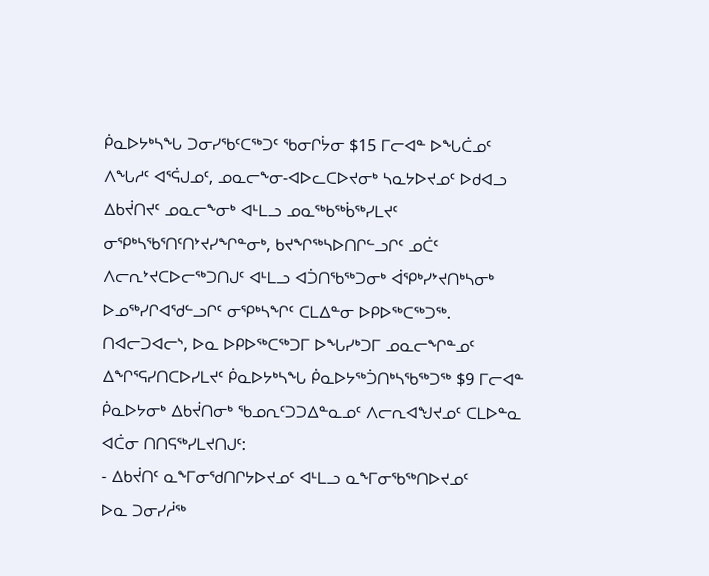ᑮᓇᐅᔭᒃᓴᖓ ᑐᓂᓯᖃᑦᑕᖅᑐᑦ ᖃᓂᒋᔮᓂ $15 ᒥᓕᐊᓐ ᐅᖓᑖᓄᑦ ᐱᖓᓱᑦ ᐊᕐᕌᒍᓄᑦ, ᓄᓇᓕᖕᓂ-ᐊᐅᓚᑕᐅᔪᓂᒃ ᓴᓇᔭᐅᔪᓄᑦ ᐅᑯᐊᓗ ᐃᑲᔫᑎᔪᑦ ᓄᓇᓕᖕᓂᒃ ᐊᒻᒪᓗ ᓄᓇᖅᑲᖅᑳᖅᓯᒪᔪᑦ ᓂᕿᒃᓴᖃᕐᑎᑦᑎᔾᔪᓯᖏᓐᓂᒃ, ᑲᔪᖏᖅᓴᐅᑎᒋᓪᓗᒋᑦ ᓄᑖᑦ ᐱᓕᕆᔾᔪᑕᐅᓕᖅᑐᑎᒍᑦ ᐊᒻᒪᓗ ᐊᑑᑎᖃᖅᑐᓂᒃ ᐋᕿᒃᓯᔾᔪᑎᒃᓴᓂᒃ ᐅᓄᖅᓯᒋᐊᖁᓪᓗᒋᑦ ᓂᕿᒃᓴᖏᑦ ᑕᒪᐃᓐᓂ ᐅᑭᐅᖅᑕᖅᑐᖅ. ᑎᐊᓕᑐᐊᓕᔅ, ᐅᓇ ᐅᑭᐅᖅᑕᖅᑐᒥ ᐅᖓᓯᒃᑐᒥ ᓄᓇᓕᖏᓐᓄᑦ ᐃᖏᕐᕋᓯᑎᑕᐅᓯᒪᔪᑦ ᑮᓇᐅᔭᒃᓴᖓ ᑮᓇᐅᔭᖅᑑᑎᒃᓴᖃᖅᑐᖅ $9 ᒥᓕᐊᓐ ᑮᓇᐅᔭᓂᒃ ᐃᑲᔫᑎᓂᒃ ᖃᓄᕆᑦᑐᑐᐃᓐᓇᓄᑦ ᐱᓕᕆᐊᖑᔪᓄᑦ ᑕᒪᐅᓐᓇ ᐊᑖᓂ ᑎᑎᕋᖅᓯᒪᔪᑎᒍᑦ:
- ᐃᑲᔫᑎᑦ ᓇᖕᒥᓂᖁᑎᒋᔭᐅᔪᓄᑦ ᐊᒻᒪᓗ ᓇᖕᒥᓂᖃᖅᑎᐅᔪᓄᑦ
ᐅᓇ ᑐᓂᓯᓲᖅ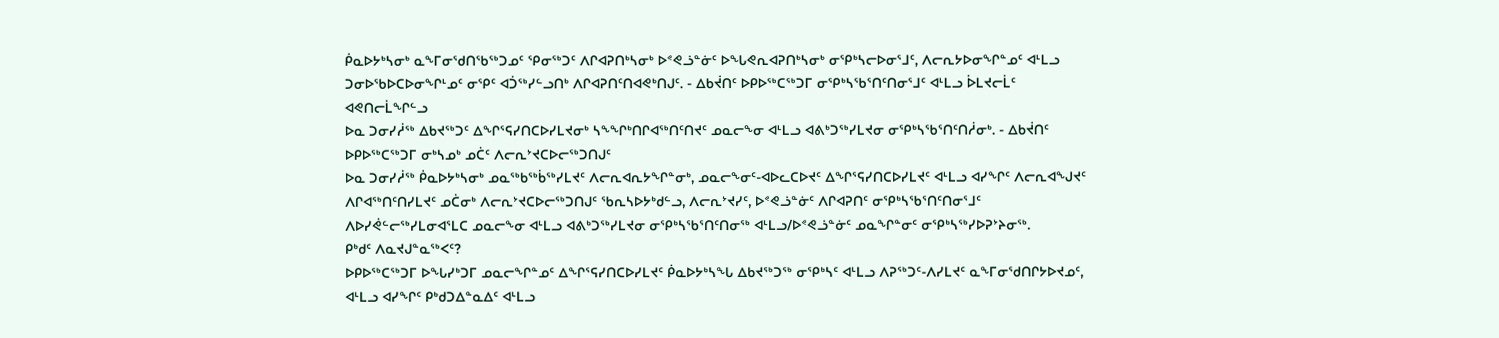ᑮᓇᐅᔭᒃᓴᓂᒃ ᓇᖕᒥᓂᖁᑎᖃᖅᑐᓄᑦ ᕿᓂᖅᑐᑦ ᐱᒋᐊᕈᑎᒃᓴᓂᒃ ᐅᕝᕙᓘᓐᓃᑦ ᐅᖓᕙᕆᐊᕈᑎᒃᓴᓂᒃ ᓂᕿᒃᓴᓕᐅᓂᕐᒧᑦ, ᐱᓕᕆᔭᐅᓂᖏᓐᓄᑦ ᐊᒻᒪᓗ ᑐᓂᐅᖃᐅᑕᐅᓂᖏᒻᓄᑦ ᓂᕿᑦ ᐊᑑᖅᓯᓪᓗᑎᒃ ᐱᒋᐊᕈᑎᑦᑎᐊᕙᒃᑎᒍᑦ. - ᐃᑲᔫᑎᑦ ᐅᑭᐅᖅᑕᖅᑐᒥ ᓂᕿᒃᓴᖃᕐᑎᑦᑎᓂᕐᒧᑦ ᐊᒻᒪᓗ ᐆᒪᔪᓕᒫᑦ ᐊᕙᑎᓕᒫᖏᓪᓗ
ᐅᓇ ᑐᓂᓯᓲᖅ ᐃᑲᔪᖅᑐᑦ ᐃᖏᕐᕋᓯᑎᑕᐅᓯᒪᔪᓂᒃ ᓴᖕᖏᒃᑎᒋᐊᖅᑎᑦᑎᔪᑦ ᓄᓇᓕᖕᓂ ᐊᒻᒪᓗ ᐊᕕᒃᑐᖅᓯᒪᔪᓂ ᓂᕿᒃᓴᖃᕐᑎᑦᑎᓲᓂᒃ. - ᐃᑲᔫᑎᑦ ᐅᑭᐅᖅᑕᖅᑐᒥ ᓂᒃᓴᓄᒃ ᓄᑖᑦ ᐱᓕᕆᔾᔪᑕᐅᓕᖅᑐᑎᒍᑦ
ᐅᓇ ᑐᓂᓯᓲᖅ ᑮᓇᐅᔭᒃᓴᓂᒃ ᓄᓇᖅᑲᖅᑳᖅᓯᒪᔪᑦ ᐱᓕᕆᐊᕆᔭᖏᓐᓂᒃ, ᓄᓇᓕᖕᓂᑦ-ᐊᐅᓚᑕᐅᔪᑦ ᐃᖏᕐᕋᓯᑎᑕᐅᓯᒪᔪᑦ ᐊᒻᒪᓗ ᐊᓯᖏᑦ ᐱᓕᕆᐊᖑᔪᑦ ᐱᒋᐊᖅᑎᑦᑎᓯᒪᔪᑦ ᓄᑖᓂᒃ ᐱᓕᕆᔾᔪᑕᐅᓕᖅᑐᑎᒍᑦ ᖃᕆᓴᐅᔭᒃᑯᓪᓗ, ᐱᓕᕆᔾᔪᓯᑦ, ᐅᕝᕙᓘᓐᓃᑦ ᐱᒋᐊᕈᑎᑦ ᓂᕿᒃᓴᖃᕐᑎᑦᑎᓂᕐᒧᑦ ᐱᐅᓯᕚᓪᓕᖅᓯᒪᓂᐊᕐᒪᑕ ᓄᓇᓕᖕᓂ ᐊᒻᒪᓗ ᐊᕕᒃᑐᖅᓯᒪᔪᓂ ᓂᕿᒃᓴᖃᕐᑎᑦᑎᓂᖅ ᐊᒻᒪᓗ/ᐅᕝᕙᓘᓐᓃᑦ ᓄᓇᖏᓐᓂᑦ ᓂᕿᒃᓴᖅᓯᐅᕈᔾᔨᓂᖅ.
ᑭᒃᑯᑦ ᐱᓇᔪᒍᓐᓇᖅᐸᑦ?
ᐅᑭᐅᖅᑕᖅᑐᒥ ᐅᖓᓯᒃᑐᒥ ᓄᓇᓕᖏᓐᓄᑦ ᐃᖏᕐᕋᓯᑎᑕᐅᓯᒪᔪᑦ ᑮᓇᐅᔭᒃᓴᖓ ᐃᑲᔪᖅᑐᖅ ᓂᕿᒃᓴᑦ ᐊᒻᒪᓗ ᐱᕈᖅᑐᑦ-ᐱᓯᒪᔪᑦ ᓇᖕᒥᓂᖁᑎᒋᔭᐅᔪᓄᑦ, ᐊᒻᒪᓗ ᐊᓯᖏᑦ ᑭᒃᑯᑐᐃᓐᓇᐃᑦ ᐊᒻᒪᓗ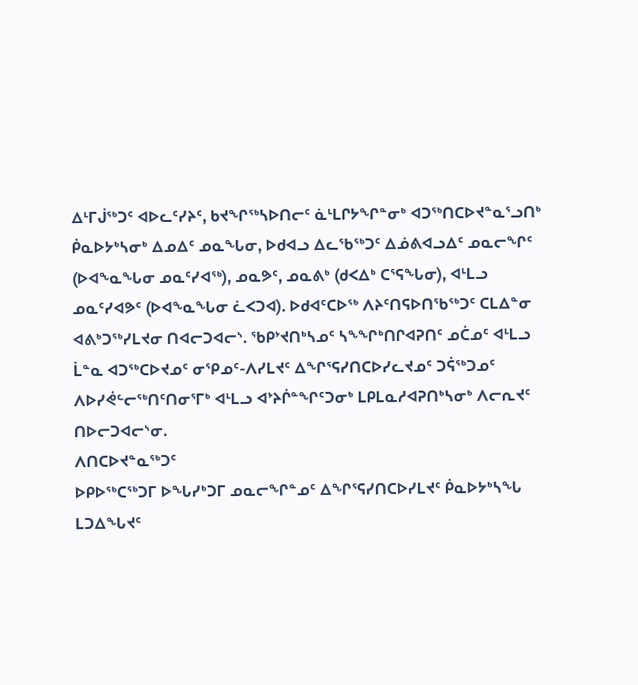ᐃᒻᒥᒎᖅᑐᑦ ᐊᐅᓚᑦᓯᔨᑦ, ᑲᔪᖏᖅᓴᐅᑎᓕᑦ ᓈᒻᒪᒋᔭᖏᓐᓂᒃ ᐊᑐᖅᑎᑕᐅᔪᓐᓇᕐᓗᑎᒃ ᑮᓇᐅᔭᒃᓴᓂᒃ ᐃᓄᐃᑦ ᓄᓇᖓᓂ, ᐅᑯᐊᓗ ᐃᓚᖃᖅᑐᑦ ᐃᓅᕕᐊᓗᐃᑦ ᓄᓇᓕᖏᑦ (ᐅᐊᖕᓇᖓᓂ ᓄᓇᑦᓯᐊᖅ), ᓄᓇᕗᑦ, ᓄᓇᕕᒃ (ᑯᐸᐃᒃ ᑕᕐᕋᖓᓂ), ᐊᒻᒪᓗ ᓄᓇᑦᓯᐊᕗᑦ (ᐅᐊᖕᓇᖓᓂ ᓛᐸᑐᐊ). ᐅᑯᐊᑦᑕᐅᖅ ᐱᔨᑦᑎᕋᐅᑎᖃᖅᑐᑦ ᑕᒪᐃᓐᓂ ᐊᕕᒃᑐᖅᓯᒪᔪᓂ ᑎᐊᓕᑐᐊᓕᔅ. ᖃᑭᔾᔪᑎᒃᓴᓄᑦ ᓴᖕᖏᒃᑎᒋᐊᕈᑎᑦ ᓄᑖᓄᑦ ᐊᒻᒪᓗ ᒫᓐᓇ ᐊᑐᖅᑕᐅᔪᓄᑦ ᓂᕿᓄᑦ-ᐱᓯᒪᔪᑦ ᐃᖏᕐᕋᓯᑎᑕᐅᓯᓚᔪᓄᑦ ᑐᕌᖅᑐᓄᑦ ᐱᐅᓯᕚᓪᓕᖅᑎᑦᑎᓂᕐᒥᒃ ᐊᒻᒪᓗ ᐊᔾᔨᒌᓐᖏᑦᑐᓂᒃ ᒪᑭᒪᓇᓱᐊᕈᑎᒃᓴᓂᒃ ᐱᓕᕆᔪᑦ ᑎᐅᓕᑐᐊᓕᔅᓂ.
ᐱᑎᑕᐅᔪᓐᓇᖅᑐᑦ
ᐅᑭᐅᖅᑕᖅᑐᒥ ᐅᖓᓯᒃᑐᒥ ᓄᓇᓕᖏᓐᓄᑦ ᐃᖏᕐᕋᓯᑎᑕᐅᓯᒪᔪᑦ ᑮᓇᐅᔭᒃᓴᖓ ᒪᑐᐃᖓᔪᑦ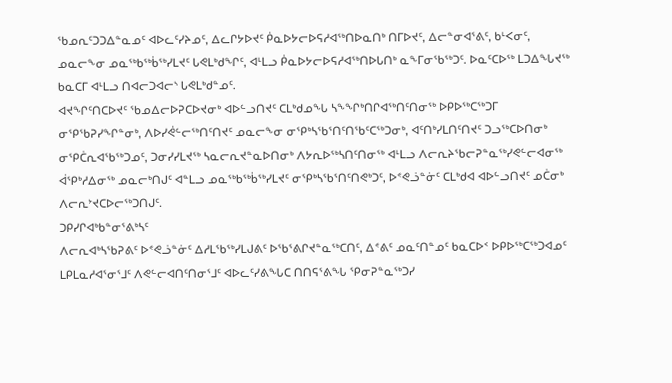ᖃᓄᕆᑦᑐᑐᐃᓐᓇᓄᑦ ᐊᐅᓚᑦᓯᔨᓄᑦ, ᐃᓚᒋᔭᐅᔪᑦ ᑮᓇᐅᔭᓕᐅᕋᓱᐊᖅᑎᐅᓇᑎᒃ ᑎᒥᐅᔪᑦ, ᐃᓕᓐᓂᐊᕐᕕᑦ, ᑲᒻᐸᓂᑦ, ᓄᓇᓕᖕᓂ ᓄᓇᖅᑲᖅᑳᖅᓯᒪᔪᑦ ᒐᕙᒪᒃᑯᖏᑦ, ᐊᒻᒪᓗ ᑮᓇᐅᔭᓕᐅᕋᓱᐊᖅᑎᐅᒐᑎᒃ ᓇᖕᒥᓂᖃᖅᑐᑦ. ᐅᓇᑦᑕᐅᖅ ᒪᑐᐃᖓᔪᖅ ᑲᓇᑕᒥ ᐊᒻᒪᓗ ᑎᐊᓕᑐᐊᓕᔅ ᒐᕙᒪᒃᑯᓐᓄᑦ.
ᐊᔪᖏᑦᑎᑕᐅᔪᑦ ᖃᓄᐃᓕᐅᕈᑕᐅᔪᓂᒃ ᐊᐅᓪᓗᑎᔪᑦ ᑕᒪᒃᑯᓄᖓ ᓴᖕᖏᒃᑎᒋᐊᖅᑎᑦᑎᓂᖅ ᐅᑭᐅᖅᑕᖅᑐᒥ ᓂᕿᖃᕈᓯᖏᓐᓂᒃ, ᐱᐅᓯᕚᓪᓕᖅᑎᑦᑎᔪᑦ ᓄᓇᓕᖕᓂ ᓂᕿᒃᓴᖃᕐᑎᑦᑎᖃᑦᑕᖅᑐᓂᒃ, ᐊᑦᑎᒃᓯᒪᑎᑦᑎᔪᑦ ᑐᓗᖅᑕᐅᑎᓂᒃ ᓂᕿᑖᕆᐊᖃᖅᑐᓄᑦ, ᑐᓂᓯᓯᒪᔪᖅ ᓴᓇᓕᕆᔪᓐᓇᐅᑎᓂᒃ ᐱᔭᕆᐅᖅᓴᑎᑦᑎᓂᖅ ᐊᒻᒪᓗ ᐱᓕᕆᔨᖃᓕᕈᓐᓇᖅᓯᕙᓪᓕᐊᓂᖅ ᐋᕿᒃᓱᐃᓂᖅ ᓄᓇᓕᒃᑎᒍᑦ ᐊᓐᒪᓗ ᓄᓇᖅᑲᖅᑳᖅᓯᒪᔪᑦ ᓂᕿᒃᓴᖃᕐᑎᑦᑎᕙᒃᑐᑦ, ᐅᕝᕙᓘᓐᓃᑦ ᑕᒪᒃᑯᐊ ᐊᐅᓪᓗᑎᔪᑦ ᓄᑖᓂᒃ ᐱᓕᕆᔾᔪᑕᐅᓕᖅᑐᑎᒍᑦ.
ᑐᑭᓯᒋᐊᒃᑲᓐᓂᕐᕕᒃᓴᑦ
ᐱᓕᕆᐊᒃᓴᖃᕈᕕᑦ ᐅᕝᕙᓘᓐᓃᑦ ᐃᓱᒪᖃᖅᓯᒪᒍᕕᑦ ᐅᖃᕐᕕᒋᔪᓐᓇᖅᑕᑎᑦ, ᐃᕝᕕᑦ ᓄᓇᑦᑎᓐᓄᑦ ᑲᓇᑕᐅᑉ ᐅᑭᐅᖅᑕᖅᑐᐊᓄᑦ ᒪᑭᒪᓇᓱᐊᕐᓂᕐᒧᑦ ᐱᕙᓪᓕᐊᑎᑦᑎᓂᕐᒧᑦ ᐊᐅᓚᑦᓯᕕᖓᑕ ᑎᑎᕋᕐᕕᖓ ᕿᓂᕈᓐᓇᖅᑐᓯ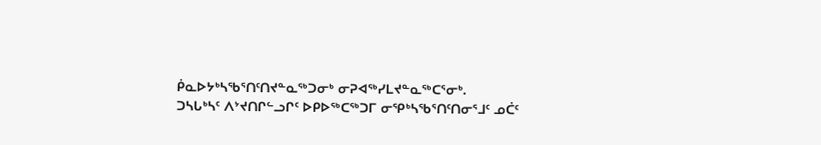ᑮᓇᐅᔭᒃᓴᖃᕐᑎᑦᑎᔪᓐᓇᖅᑐᓂᒃ ᓂᕈᐊᖅᓯᒪᔪᓐᓇᖅᑕᕐᓂᒃ.
ᑐᓴᒐᒃᓴᑦ ᐱᔾᔪᑎᒋᓪᓗᒋᑦ ᐅᑭᐅᖅᑕᖅᑐᒥ ᓂᕿᒃᓴᖃᕐᑎᑦᑎᓂᕐᒧᑦ ᓄᑖᑦ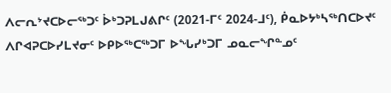ᐱᓕᕆᔾᔪᑕᐅᓕᖅᑐᑦ ᐆᒃᑐᕈᒪᒍᕕᒋᑦ (2021-ᒥᑦ 2024-ᒧᑦ), ᑮᓇᐅᔭᒃᓴᖅᑎᑕᐅᔪᑦ ᐱᒋᐊᕈᑕᐅᓯᒪᔪᓂᑦ ᐅᑭᐅᖅᑕᖅᑐᒥ ᐅᖓᓯᒃᑐᒥ ᓄᓇᓕᖏᓐᓄᑦ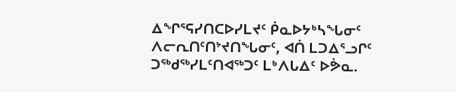ᐃᖏᕐᕋᓯᑎᑕᐅᓯᒪᔪᑦ ᑮᓇᐅᔭᒃᓴᖓᓂᑦ ᐱᓕᕆᑎᑦᑎᔾᔪᑎᖓᓂᑦ, ᐊᑏ ᒪᑐᐃᕐᓗᒋᑦ ᑐᖅᑯᖅᓯᒪᑦᑎᐊᖅᑐᑦ ᒪᒃᐱᒐᐃᑦ ᐅᕘᓇ.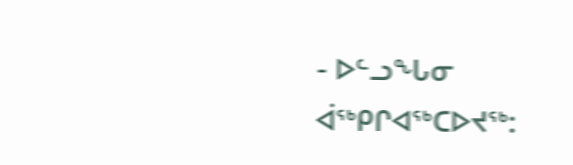- ᐅᓪᓗᖓᓂ ᐋᖅᑭᒋᐊᖅᑕᐅᔪᖅ: